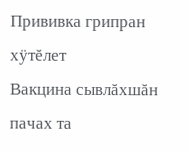Прививка грипран хÿтĕлет
Вакцина сывлăхшăн пачах та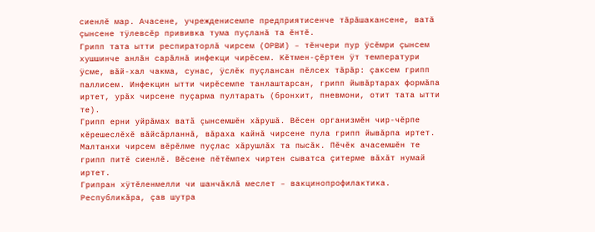сиенлĕ мар. Ачасене, учрежденисемпе предприятисенче тăрăшакансене, ватă çынсене тÿлевсĕр прививка тума пуçланă та ĕнтĕ.
Грипп тата ытти респираторлă чирсем (ОРВИ) – тĕнчери пур ÿсĕмри çынсем хушшинче анлăн сарăлнă инфекци чирĕсем. Кĕтмен-çĕртен ÿт температури ÿсме, вăй-хал чакма, сунас, ÿслĕк пуçлансан пĕлсех тăрăр: çаксем грипп паллисем. Инфекцин ытти чирĕсемпе танлаштарсан, грипп йывăртарах формăпа иртет, урăх чирсене пуçарма пултарать (бронхит, пневмони, отит тата ытти те).
Грипп ерни уйрăмах ватă çынсемшĕн хăрушă. Вĕсен организмĕн чир-чĕрпе кĕрешеслĕхĕ вăйсăрланнă, вăраха кайнă чирсене пула грипп йывăрпа иртет. Малтанхи чирсем вĕрĕлме пуçлас хăрушлăх та пысăк. Пĕчĕк ачасемшĕн те грипп питĕ сиенлĕ. Вĕсене пĕтĕмпех чиртен сыватса çитерме вăхăт нумай иртет.
Грипран хÿтĕленмелли чи шанчăклă меслет – вакцинопрофилактика. Республикăра, çав шутра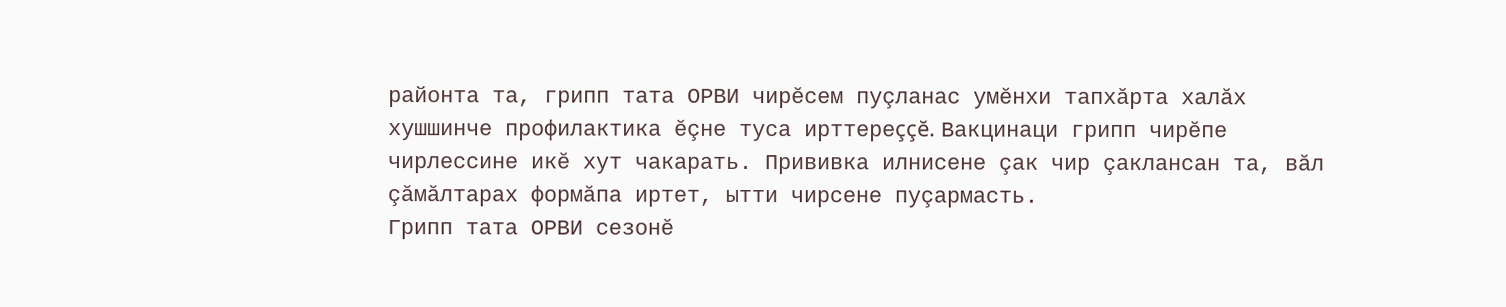районта та, грипп тата ОРВИ чирĕсем пуçланас умĕнхи тапхăрта халăх хушшинче профилактика ĕçне туса ирттереççĕ. Вакцинаци грипп чирĕпе чирлессине икĕ хут чакарать. Прививка илнисене çак чир çаклансан та, вăл çăмăлтарах формăпа иртет, ытти чирсене пуçармасть.
Грипп тата ОРВИ сезонĕ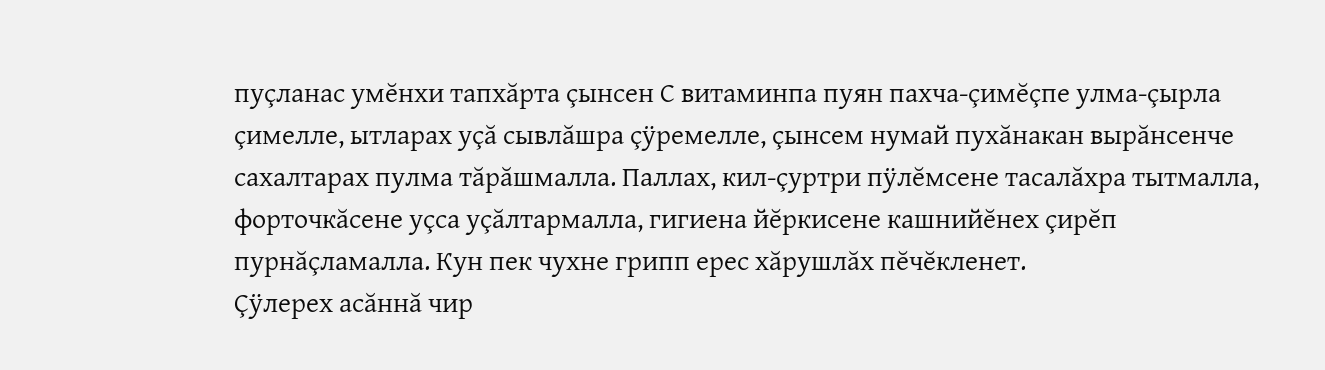пуçланас умĕнхи тапхăрта çынсен С витаминпа пуян пахча-çимĕçпе улма-çырла çимелле, ытларах уçă сывлăшра çÿремелле, çынсем нумай пухăнакан вырăнсенче сахалтарах пулма тăрăшмалла. Паллах, кил-çуртри пÿлĕмсене тасалăхра тытмалла, форточкăсене уçса уçăлтармалла, гигиена йĕркисене кашнийĕнех çирĕп пурнăçламалла. Кун пек чухне грипп ерес хăрушлăх пĕчĕкленет.
Çÿлерех асăннă чир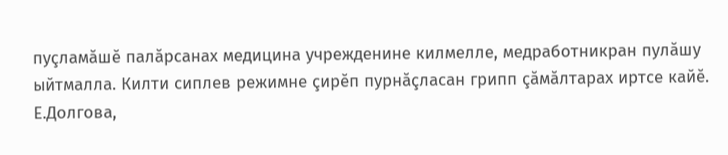пуçламăшĕ палăрсанах медицина учрежденине килмелле, медработникран пулăшу ыйтмалла. Килти сиплев режимне çирĕп пурнăçласан грипп çăмăлтарах иртсе кайĕ.
Е.Долгова,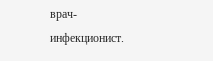врач-инфекционист.